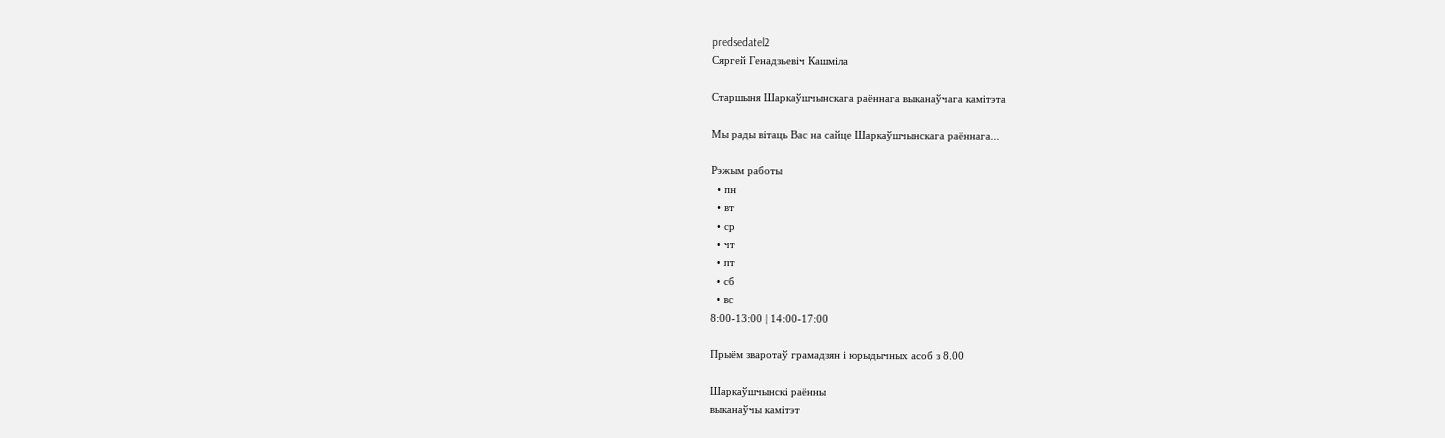predsedatel2
Сяргей Генадзьевіч Кашміла

Старшыня Шаркаўшчынскага раённага выканаўчага камітэта

Мы рады вітаць Вас на сайце Шаркаўшчынскага раённага...

Рэжым работы
  • пн
  • вт
  • ср
  • чт
  • пт
  • сб
  • вс
8:00-13:00 | 14:00-17:00

Прыём зваротаў грамадзян і юрыдычных асоб з 8.00

Шаркаўшчынскі раённы
выканаўчы камітэт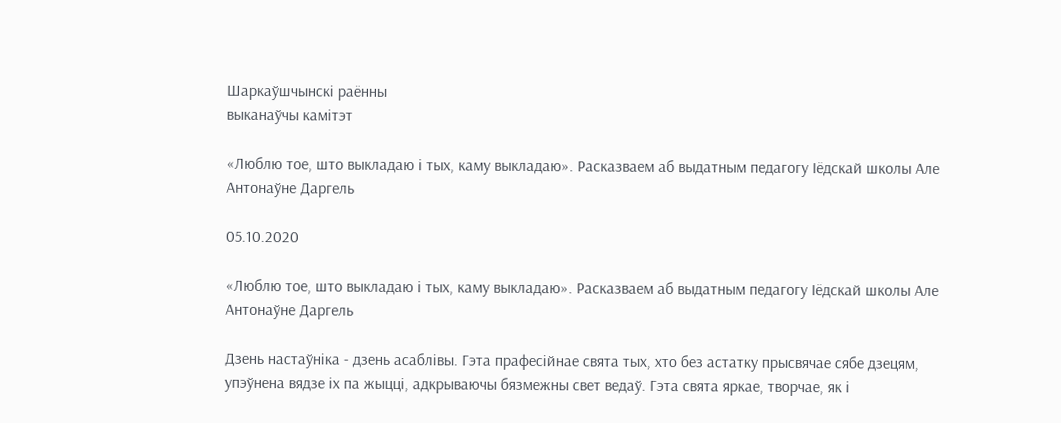Шаркаўшчынскі раённы
выканаўчы камітэт

«Люблю тое, што выкладаю і тых, каму выкладаю». Расказваем аб выдатным педагогу Іёдскай школы Але Антонаўне Даргель

05.10.2020

«Люблю тое, што выкладаю і тых, каму выкладаю». Расказваем аб выдатным педагогу Іёдскай школы Але Антонаўне Даргель

Дзень настаўніка - дзень асаблівы. Гэта прафесійнае свята тых, хто без астатку прысвячае сябе дзецям, упэўнена вядзе іх па жыцці, адкрываючы бязмежны свет ведаў. Гэта свята яркае, творчае, як і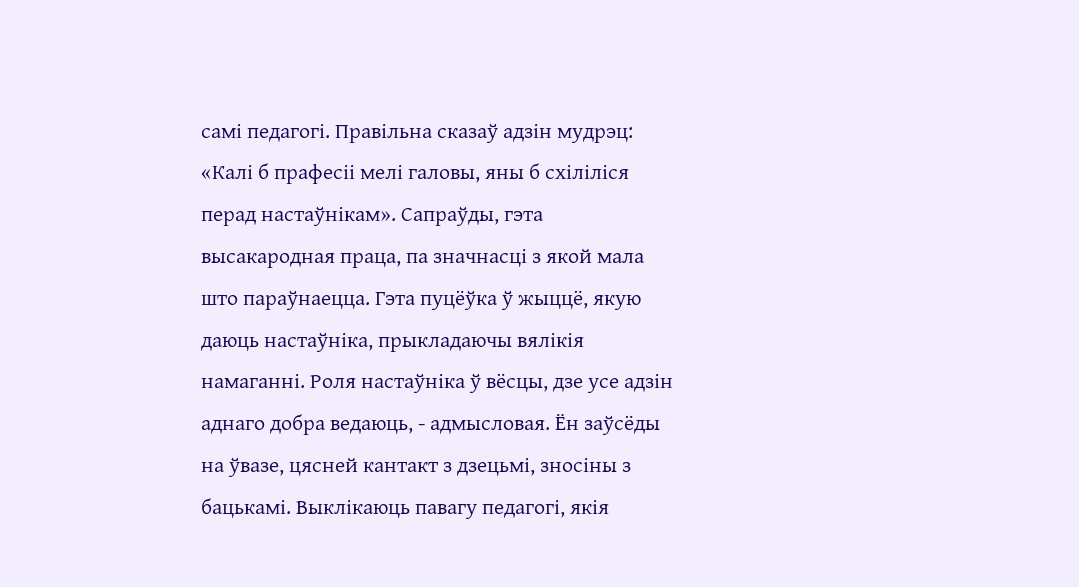самі педагогі. Правільна сказаў адзін мудрэц: «Калі б прафесіі мелі галовы, яны б схіліліся перад настаўнікам». Сапраўды, гэта высакародная праца, па значнасці з якой мала што параўнаецца. Гэта пуцёўка ў жыццё, якую даюць настаўніка, прыкладаючы вялікія намаганні. Роля настаўніка ў вёсцы, дзе усе адзін аднаго добра ведаюць, - адмысловая. Ён заўсёды на ўвазе, цясней кантакт з дзецьмі, зносіны з бацькамі. Выклікаюць павагу педагогі, якія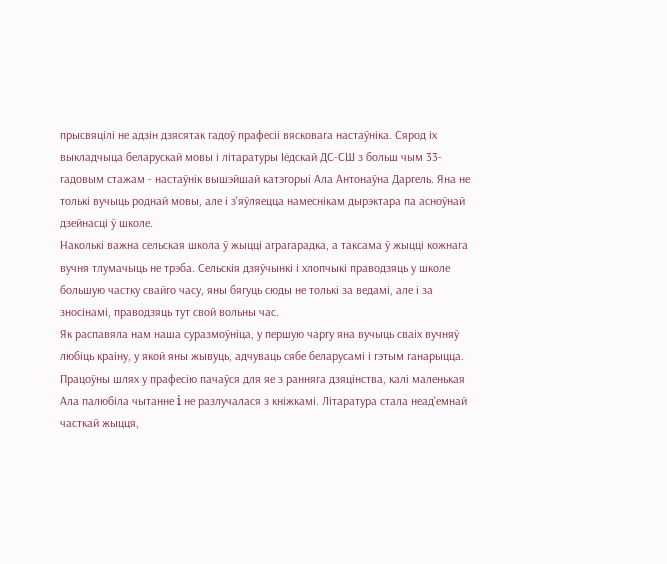прысвяцілі не адзін дзясятак гадоў прафесіі вясковага настаўніка. Сярод іх выкладчыца беларускай мовы і літаратуры Іёдскай ДС-СШ з больш чым 33-гадовым стажам - настаўнік вышэйшай катэгорыі Ала Антонаўна Даргель. Яна не толькі вучыць роднай мовы, але і з'яўляецца намеснікам дырэктара па асноўнай дзейнасці ў школе.
Наколькі важна сельская школа ў жыцці аграгарадка, а таксама ў жыцці кожнага вучня тлумачыць не трэба. Сельскія дзяўчынкі і хлопчыкі праводзяць у школе большую частку свайго часу, яны бягуць сюды не толькі за ведамі, але і за зносінамі, праводзяць тут свой вольны час.
Як распавяла нам наша суразмоўніца, у першую чаргу яна вучыць сваіх вучняў любіць краіну, у якой яны жывуць, адчуваць сябе беларусамі і гэтым ганарыцца.
Працоўны шлях у прафесію пачаўся для яе з ранняга дзяцінства, калі маленькая Ала палюбіла чытанне i не разлучалася з кніжкамі. Літаратура стала неад'емнай часткай жыцця,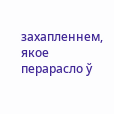захапленнем, якое перарасло ў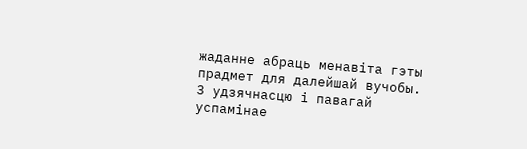жаданне абраць менавіта гэты прадмет для далейшай вучобы. З удзячнасцю і павагай успамінае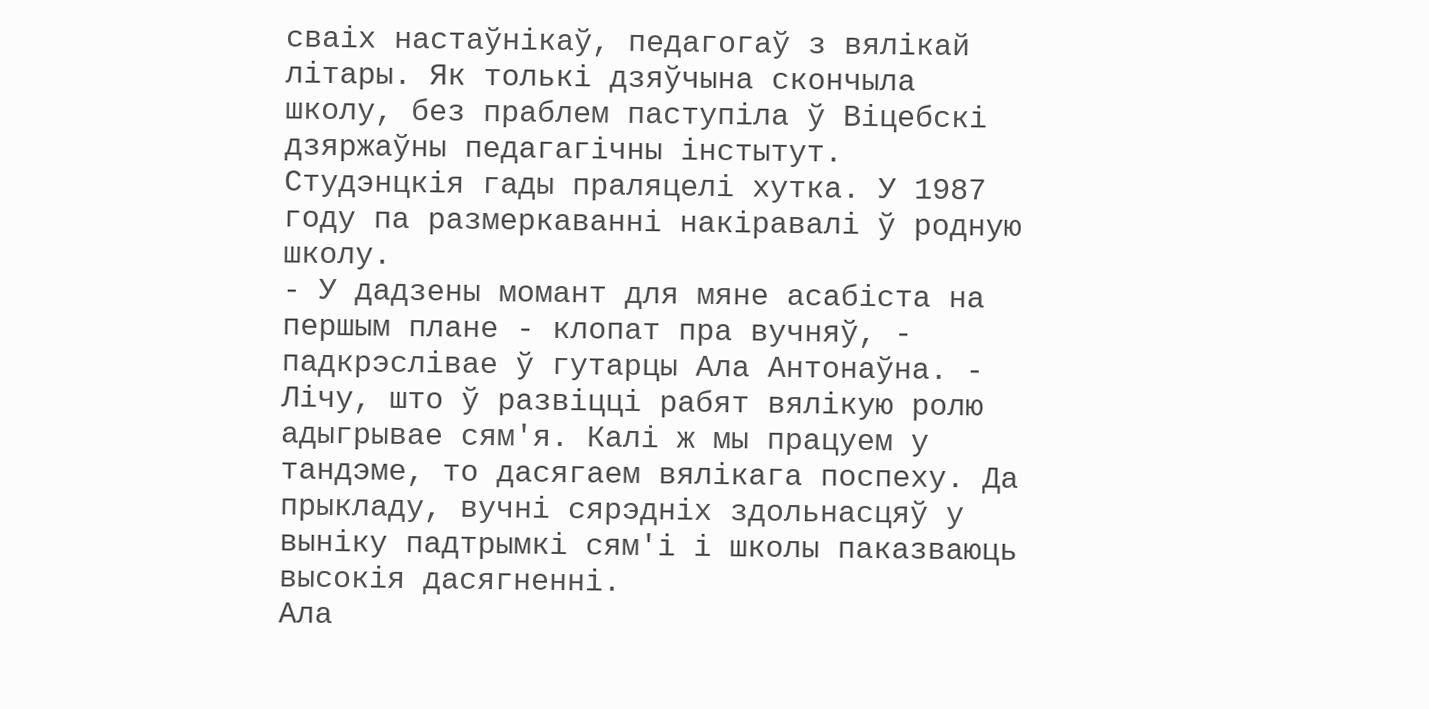сваіх настаўнікаў, педагогаў з вялікай літары. Як толькі дзяўчына скончыла школу, без праблем паступіла ў Віцебскі дзяржаўны педагагічны інстытут. Студэнцкія гады праляцелі хутка. У 1987 году па размеркаванні накіравалі ў родную школу.
- У дадзены момант для мяне асабіста на першым плане - клопат пра вучняў, - падкрэслівае ў гутарцы Ала Антонаўна. - Лічу, што ў развіцці рабят вялікую ролю адыгрывае сям'я. Калі ж мы працуем у тандэме, то дасягаем вялікага поспеху. Да прыкладу, вучні сярэдніх здольнасцяў у выніку падтрымкі сям'і і школы паказваюць высокія дасягненні.
Ала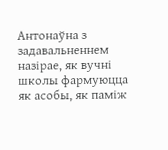Антонаўна з задавальненнем назірае, як вучні школы фармуюцца як асобы, як паміж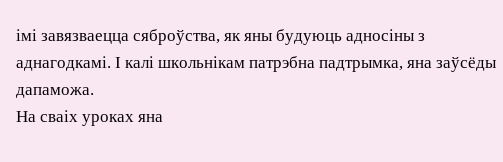імі завязваецца сяброўства, як яны будуюць адносіны з аднагодкамі. І калі школьнікам патрэбна падтрымка, яна заўсёды дапаможа.
На сваіх уроках яна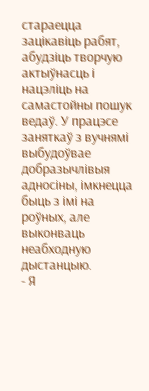стараецца зацікавіць рабят, абудзіць творчую актыўнасць і нацэліць на самастойны пошук ведаў. У працэсе заняткаў з вучнямі выбудоўвае добразычлівыя адносіны, імкнецца быць з імі на роўных, але выконваць неабходную дыстанцыю.
- Я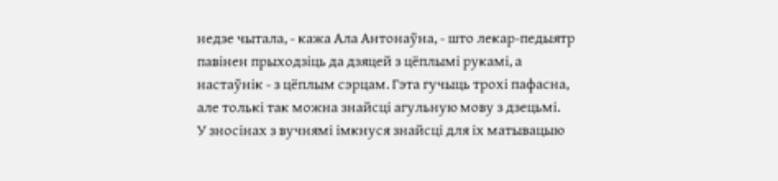недзе чытала, - кажа Ала Антонаўна, - што лекар-педыятр павінен прыходзіць да дзяцей з цёплымі рукамі, а настаўнік - з цёплым сэрцам. Гэта гучыць трохі пафасна, але толькі так можна знайсці агульную мову з дзецьмі.
У зносінах з вучнямі імкнуся знайсці для іх матывацыю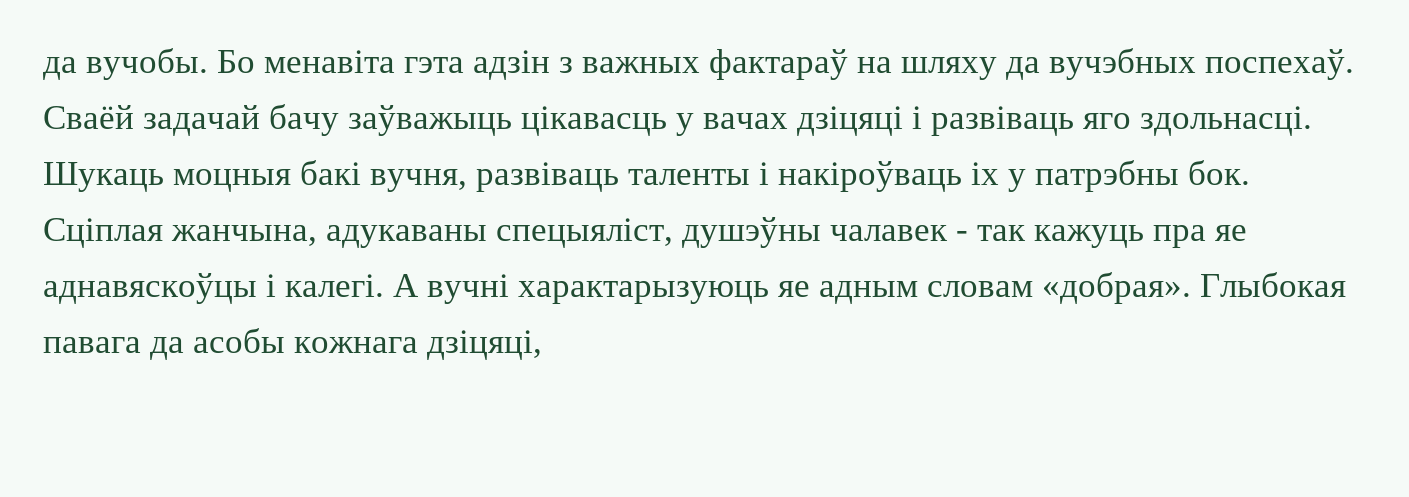да вучобы. Бо менавіта гэта адзін з важных фактараў на шляху да вучэбных поспехаў. Сваёй задачай бачу заўважыць цікавасць у вачах дзіцяці і развіваць яго здольнасці. Шукаць моцныя бакi вучня, развіваць таленты і накіроўваць іх у патрэбны бок.
Сціплая жанчына, адукаваны спецыяліст, душэўны чалавек - так кажуць пра яе аднавяскоўцы і калегі. А вучні характарызуюць яе адным словам «добрая». Глыбокая павага да асобы кожнага дзіцяці,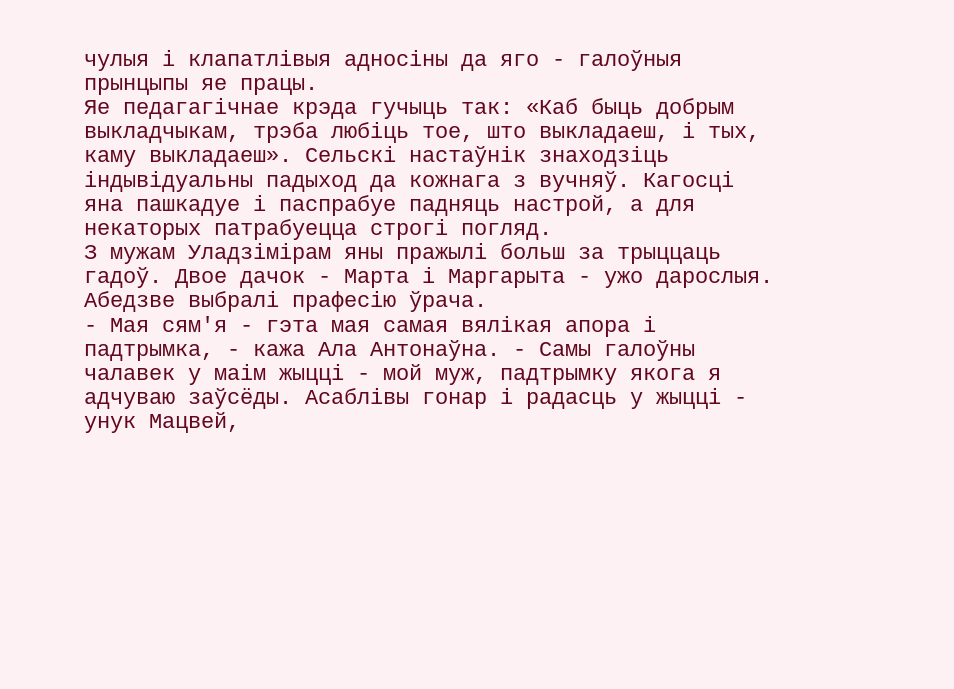чулыя і клапатлівыя адносіны да яго - галоўныя прынцыпы яе працы.
Яе педагагічнае крэда гучыць так: «Каб быць добрым выкладчыкам, трэба любіць тое, што выкладаеш, і тых, каму выкладаеш». Сельскі настаўнік знаходзіць індывідуальны падыход да кожнага з вучняў. Кагосці яна пашкадуе і паспрабуе падняць настрой, а для некаторых патрабуецца строгі погляд.
З мужам Уладзімірам яны пражылі больш за трыццаць гадоў. Двое дачок - Марта і Маргарыта - ужо дарослыя. Абедзве выбралі прафесію ўрача.
- Мая сям'я - гэта мая самая вялікая апора і падтрымка, - кажа Ала Антонаўна. - Самы галоўны чалавек у маім жыцці - мой муж, падтрымку якога я адчуваю заўсёды. Асаблівы гонар і радасць у жыцці - унук Мацвей,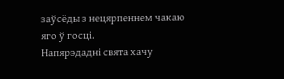заўсёды з нецярпеннем чакаю яго ў госці.
Напярэдадні свята хачу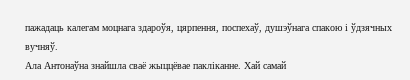пажадаць калегам моцнага здароўя, цярпення, поспехаў, душэўнага спакою і ўдзячных вучняў.
Ала Антонаўна знайшла сваё жыццёвае пакліканне. Хай самай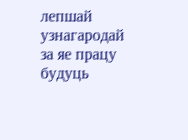лепшай узнагародай за яе працу будуць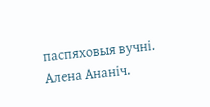паспяховыя вучні.
Алена Ананіч.